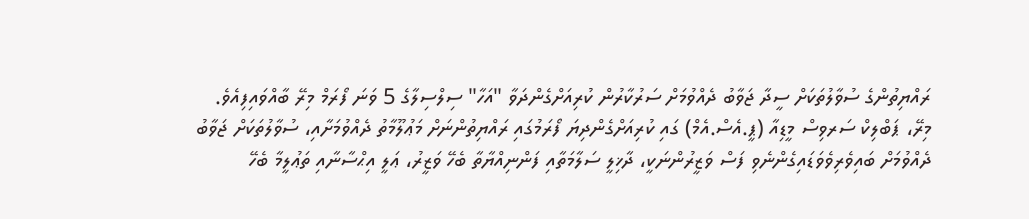ރައްޔިތުންގެ ސުވާލުތަކަށް ސީދާ ޖަވާބު ދެއްވުމަށް ސަރުކާރުން ކުރިއަށްގެންދަވާ "އަހާ" ސިލްސިލާގެ 5 ވަނަ ފޯރަމް މިރޭ ބާއްވައިފިއެވެ.
މިރޭ، ޕަބްލިކް ސަރވިސް މީޑިއާ (ޕީ.އެސް.އެމް) ގައި ކުރިއަށްގެންދިޔަ ފޯރަމުގައި ރައްޔިތުންނަށް މަޢުލޫމާތު ދެއްވުމަށާއި، ސުވާލުތަކަށް ޖަވާބު ދެއްވުމަށް ބައިވެރިވެވަޑައިގެންނެވި ފަސް ވަޒީރުންނަކީ، ދާޚިލީ ސަލާމަތާއި ފަންނިއްޔާތާ ބެހޭ ވަޒީރު، ޢަލީ އިޙްސާނާއި ތަޢުލީމާ ބެހޭ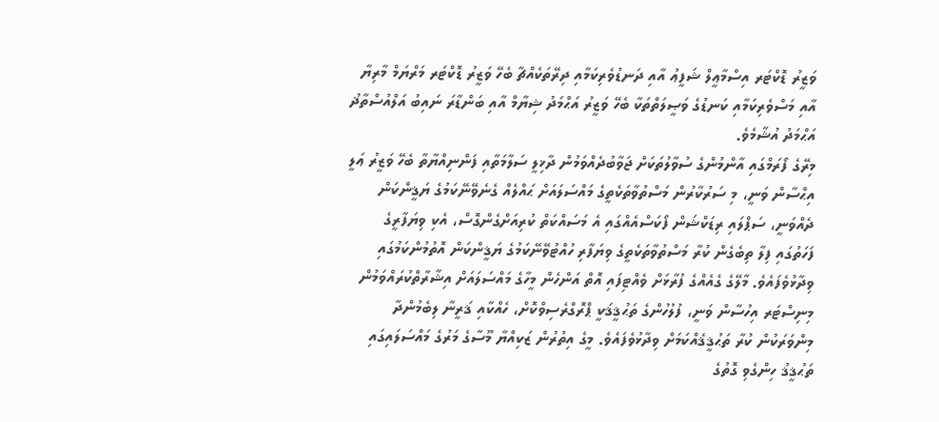ވަޒީރު ޑޮކްޓަރ އިސްމާޢީލް ޝަފީޢު އާއި ދަނޑުވެރިކަމާއި ދިރޭތަކެއްޗާ ބެހޭ ވަޒީރު ޑޮކްޓަރ މަރްޔަމް މާރިޔާ އާއި މަސްވެރިކަމާއި ކަނޑުގެ ވަޞީލަތްތަކާ ބެހޭ ވަޒީރު އަޙްމަދު ޝިޔާމް އާއި ބަންޑާރަ ނައިބު އަލްއުސްތާޛު އަޙްމަދު އުޝާމެވެ.
މިރޭގެ ފޯރަމްގައި އާންމުންގެ ސުވާލުތަކަށް ޖަވާބުދެއްވަމުން ދާޚިލީ ސަލާމަތާއި ފަންނިއްޔާތާ ބެހޭ ވަޒީރު ޢަލީ އިޙްސާން ވަނީ، މި ސަރުކާރުން މަސްތުވާތަކެތީގެ މައްސަލައަށް ޙައްލެއް ގެނެވޭނޭކަމުގެ ޔަޤީންކަން ދެއްވަނީ، ސަޕްލައި ރިޑަކްޝަން ފޯކަސްއެއްގައި އެ މަސައްކަތް ކުރިއަށްގެންގޮސް، އެކި ވިޔަފާރީގެ ފަހަތުގައި ފިލާ ތިބެގެން ކުރާ މަސްތުވާތަކެތީގެ ވިޔަފާރި ހުއްޓުވޭނޭކަމުގެ ޔަޤީންކަން އޮތުމުންކަމުގައި ވިދާޅުވެފައެވެ. މާލޭގެ ގެއެއްގެ ފުރާޅަށް ވެއްޓިފައި އޮތް އަންހެން މީހާގެ މައްސަލައަށް އިޝާރާތްކުރައްވަމުން މިނިސްޓަރ އިހުސާން ވަނީ، ފުލުހުންގެ ތަޙުޤީޤަކީ ޕްރޮގްރެސިވްކޮށް، ހެއްކާއި ޤަރީނާ ލިބެމުންދާ މިންވަރަކުން ކުރާ ތަޙުޤީޤެއްކަމަށް ވިދާޅުވެފައެވެ. މީގެ އިތުރުން ޒަކިއްޔާ މޫސާގެ މަރުގެ މައްސަލައިގައި ތަޙުޤީޤު ހިންގެވި ގޮތުގެ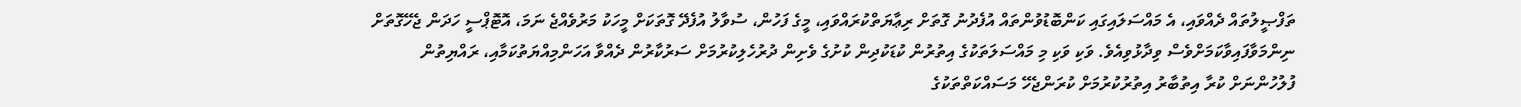ތަފްޞީލުތައް ދެއްވައި، އެ މައްސަލައިގައި ކަންބޮޑުވުންތައް އުފެދުނު ގޮތަށް ރިޢާޔަތްކުރައްވައި، މީގެ ފަހުން، ސުވާލު އުފެދޭ ގޮތަކަށް މީހަކު މަރުވެއްޖެ ނަމަ، އޮޓޮޕްސީ ހަދަން ޖެހޭގޮތަށް ނިންމަވާފައިވާކަމަށްވެސް ވިދާޅުވިއެވެ. ވަކި ވަކި މި މައްސަލަތަކުގެ އިތުރުން ކުޑަކުދިން ކުށުގެ ވެށިން ދުރުހެލިކުރުމަށް ސަރުކާރުން ދެއްވާ އަހަންމިއްޔަތުކަމާއި، ރައްޔިތުން ފުލުހުންނަށް ކުރާ އިތުބާރު އިތުރުކުރުމަށް ކުރަންޖެހޭ މަސައްކަތްތަކުގެ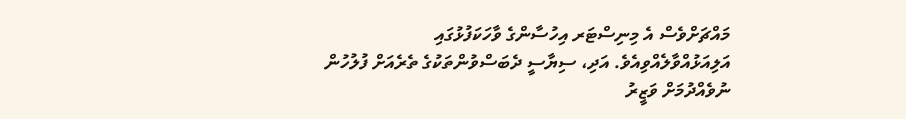މައްޗަށްވެސް އެ މިނިސްޓަރ އިހުސާންގެ ވާހަކަފުޅުގައި އަލިއަޅުއްވާލެއްވިއެވެ. އަދި، ސިޔާސީ ދެބަސްވުންތަކުގެ ތެރެއަށް ފުލުހުން ނުވެއްދުމަށް ވަޒީރު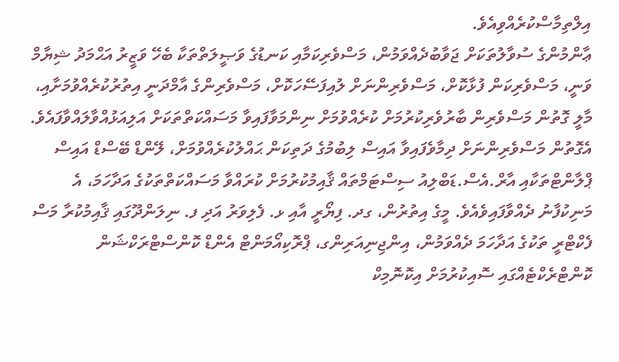އިލްތިމާސްކުރެއްވިއެވެ.
ޢާންމުންގެ ސުވާލުތަކަށް ޖަވާބުދެއްވަމުން، މަސްވެރިކަމާއި ކަނޑުގެ ވަޞީލަތްތަކާ ބެހޭ ވަޒީރު އަޙްމަދު ޝިޔާމް ވަނީ، މަސްވެރިކަން ފުޅާކޮށް، މަސްވެރިންނަށް ލުއިފަސޭހަކޮށް، މަސްވެރިންގެ އާމްދަނީ އިތުރުކުރެއްވުމަށާއި، މާލީ ގޮތުން މަސްވެރިން ބާރުވެރިކުރުމަށް ކުރެއްވުމަށް ނިންމަވާފައިވާ މަސައްކަތްތަކަށް އަލިއަޅުއްވާލައްވާފައެވެ. އެގޮތުން މަސްވެރިންނަށް ދިމާވެފައިވާ އައިސް ލިބުމުގެ ދަތިކަން ޙައްލުކުރެއްވުމަށް، ލޭންޑް ބޭސްޑް އައިސް ޕްލާންޓްތަކާއި އާރް.އެސް.ޑަބްލިއު ސިސްޓަމްތައް ޤާއިމުކުރުމަށް ކުރައްވާ މަސައްކަތްތަކުގެ އަދާހަމަ، އެ މަނިކުފާނު ދެއްވާފައިވެއެވެ. މީގެ އިތުރުން، ގދ. ފިޔޯރީ އާއި ޅ. ފެލިވަރު އަދި ފ. ނިލަންދޫގައި ޤާއިމުކުރާ މަސް ފެކްޓްރީ ތަކުގެ އަދާހަމަ ދެއްވަމުން، އިންޖިނިއަރިންގ، ޕްރޮކިއޯމަންޓް އެންޑް ކޮންސްޓްރަކްޝަން ކޮންޓްރެކްޓެއްގައި ސޮއިކުރުމަށް އިކޮނޮމިކް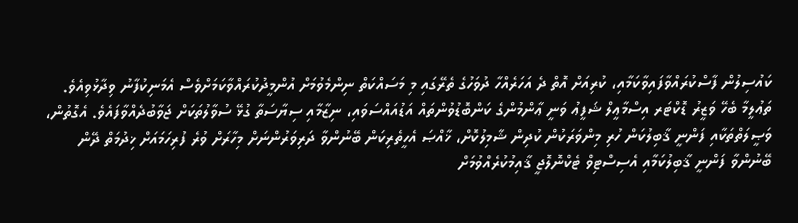ކައުސިލުން ފާސްކުރައްވާފައިވާކަމާއި، ކުރިއަށް އޮތް ދެ އަހަރެއްހާ ދުވަހުގެ ތެރޭގައި މި މަސައްކަތް ނިންމެވުމަށް އުންމީދުކުރައްވާކަމަށްވެސް އެމަނިކުފާނު ވިދާޅުވިއެވެ.
ތަޢުލީމާ ބެހޭ ވަޒީރު ޑޮކްޓަރ އިސްމާޢީލް ޝަފީޢު ވަނީ ޢާންމުންގެ ކަންބޮޑުވުންތައް އަޑުއައްސަވައި، ނިޒާމާއި ސިޔާސަތާ ގުޅޭ ސުވާލުތަކަށް ޖަވާބުދެއްވާފައެވެ. އެގޮތުން، ވަޞީލަތްތަކާއި ފަންނީ ޤާބިލުކަން ހުރި މިންވަރަކުން ކުދިން ޝާމިލުކޮށް، ޚާއްޞަ އެހީތެރިކަން ބޭނުންވާ ދަރިވަރުންނަށް މިހާރަށް ވުރެ ފުރިހަމައަށް ޚިދުމަތް ދޭން ބޭނުންވާ ފަންނީ ޤާބިލުކަމާއި އެސިސްޓިވް ޓެކްނޮލޮޖީ ޤާއިމުކުރެއްވުމަށް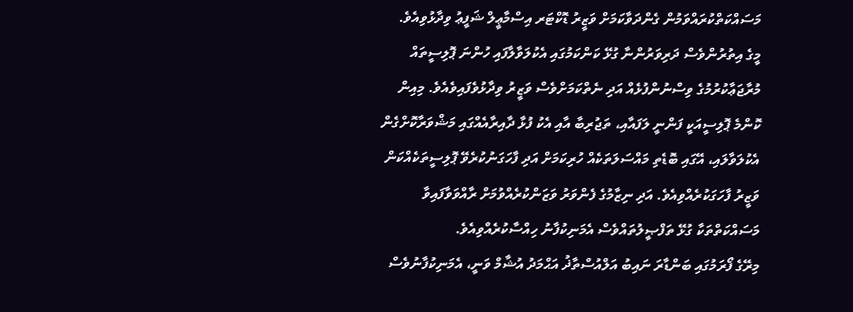މަސައްކަތްކުރައްވަމުން ގެންދަވާކަމަށް ވަޒީރު ޑޮކްޓަރ އިސްމާޢީލް ޝަފީޢު ވިދާޅުވިއެވެ. މީގެ އިތުރުންވެސް ދަރިވަރުންނާ ގުޅޭ ކަންކަމުގައި އެކުލަވާލާފައި ހުންނަ ޕޮލިސީތައް މުރާޖަޢާކުރުމުގެ ވިސްނުންފުޅެއް އަދި ނެތްކަމަށްވެސް ވަޒީރު ވިދާޅުވެފައިވެއެވެ. މިއިން ކޮންމެ ޕޮލިސީއަކީ ފަންނީ ލަފައާއި، ތަޖުރިބާ އާއި އެކު ފުޅާ ދާއިރާއެއްގައި މަޝްވަރާކޮށްގެން އެކުލަވާލައި، އޭގައި ބޮޑެތި މައްސަލަތަކެއް ހުރިކަމަށް އަދި ފާހަގަނުކުރެވޭ ޕޮލިސީތަކެއްކަން ވަޒީރު ފާހަގަކުރެއްވިއެވެ. އަދި ނިޒާމުގެ ފެންވަރު ވަޒަންކުރެއްވުމަށް ރާއްވަވާފައިވާ މަސައްކަތްތަކާ ގުޅޭ ތަފްޞީލުތައްވެސް އެމަނިކުފާނު ހިއްސާކުރެއްވިއެވެ.
މިރޭގެ ފޯރަމުގައި ބަންޑާރަ ނައިބު އަލްއުސްތާޛު އަޙްމަދު އުޝާމް ވަނީ، އެމަނިކުފާނުވެސް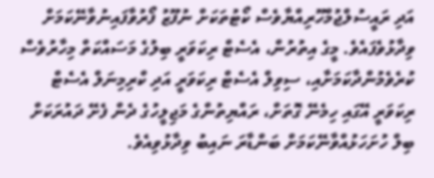އަދި ރައީސުލްޖުމްހޫރިއްޔާވެސް ކޯޓުތަކަށް ނުފޫޒު ފޯރުވާފައިނުވާނޭކަމަށް ވިދާޅުވެފައެވެ. މީގެ އިތުރުން، އެސެޓް ރިކަވަރީ ބިލުގެ މަސައްކަތް މިހާރުވެސް ކުރެވެމުންދާކަމަށާއި، ސިވިލް އެސެޓް ރިކަވަރީ އަދި ކްރިމިނަލް އެސެޓް ރިކަވަރީ އޭގައި ހިމެނޭ ގޮތަށް، ރައްޔިތުންގެ މަޖިލީހުގެ ދެން ފެށޭ ދައުރަކަށް ބިލް ހުށަހަޅުއްވާނޭކަމަށް ބަންޑާރަ ނައިބު ވިދާޅުވިއެވެ.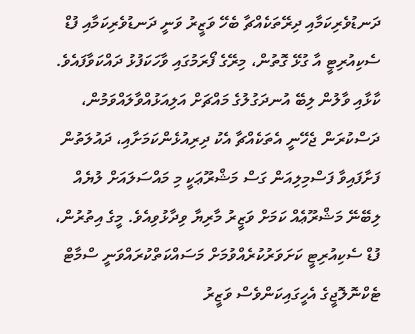ދަނޑުވެރިކަމާއި ދިރޭތަކެއްޗާ ބެހޭ ވަޒީރު ވަނީ ދަނޑުވެރިކަމާއި ފުޑް ސެކިއުރިޓީ އާ ގުޅޭ ގޮތުން، މިރޭގެ ފޯރަމުގައި ވާހަކަފުޅު ދައްކަވާފައެވެ. ކާޅާއި ވާލުން ލިބޭ އުނދަގުލުގެ މައްޗަށް އަލިއަޅުއްވާލައްވަމުން، ދަސްކުރަން ޖެހޭނީ އެތަކެއްޗާ އެކު ދިރިއުޅެންކަމަށާއި، ދައުލަތުން ފަށާފައިވާ ފަސްމިލިއަން ގަސް މަޝްރޫޢަކީ މި މައްސަލައަށް ލުޔެއް ލިބޭނޭ މަޝްރޫޢެއް ކަމަށް ވަޒީރު މާރިޔާ ވިދާޅުވިއެވެ. މީގެ އިތުރުން، ފުޑް ސެކިއުރިޓީ ކަށަވަރުކުރެއްވުމަށް މަސައްކަތްކުރައްވަނީ ސްމާޓް ޓެކްނޮލޮޖީގެ އެހީގައިކަންވެސް ވަޒީރު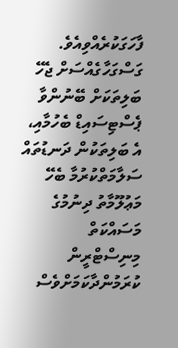ފާހަގަކުރެއްވިއެވެ. ގަސްގަހާގެއްސަށް ޖެހޭ ބަލިތަކަށް ބޭނުންވާ ޕެސްޓިސައިޑް ބެހުމާއި، އެ ބަލިތަކުން ދަނޑުތައް ސަލާމަތްކުރުމާ ބެހޭ މަޢުލޫމާތު ދިނުމުގެ މަސައްކަތް މިނިސްޓްރީން ކުރަމުންދާކަމަށްވެސް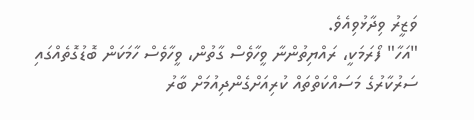ވަޒީރު ވިދާޅުވިއެވެ.
"އަހާ" ފޯރަމަކީ، ރައްޔިތުންނާ ވީހާވެސް ގާތުން، ވީހާވެސް ހާމަކަން ބޮޑުގޮތެއްގައި ސަރުކާރުގެ މަސައްކަތްތައް ކުރިއަށްގެންދިއުމަށް ބާރު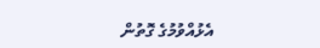އެޅުއްވުމުގެ ގޮތުން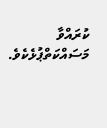ކުރައްވާ މަސައްކަތްޕުޅެކެވެ.